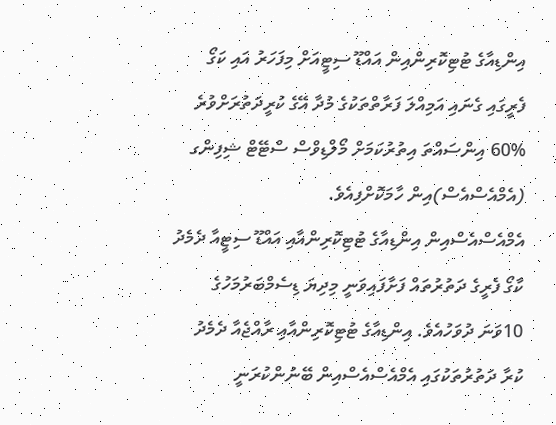އިންޑިއާގެ ޓުޓިކޮރިންއިން އައްޑޫ ސިޓީއަށް މިފަހަރު އައި ކަގޯ ފެރީގައި ގެނައި އަމިއްލަ ފަރާތްތަކުގެ މުދާ އޭގެ ކުރީދަތުރަށްވުރެ %60 އިންސައްތަ އިތުރުކަމަށް މޯލްޑިވްސް ސްޓޭޓް ޝިފިންގ (އެމްއެސްއެސް)އިން ހާމަކޮށްފިއެވެ.
އެމްއެސްއެސްއިން އިންޑިއާގެ ޓުޓިކޮރިންއާއި އައްޑޫ ސިޓީއާ ދެމެދު ކާގޯ ފެރީގެ ދަތުރުތައް ފަށާފައިވަނީ މިދިޔަ ޑިސެމްބަރުމަހުގެ 10ވަނަ ދުވަހުއެވެ. އިންޑިއާގެ ޓުޓިކޮރިންއާއި ރާއްޖެއާ ދެމެދު ކުރާ ދަތުރުތަކުގައި އެމްއެސްއެސްއިން ބޭނުންކުރަނީ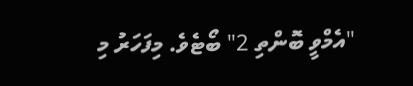"އެމްވީ ބޮންތި 2" ބޯޓެވެ. މިފަހަރު މި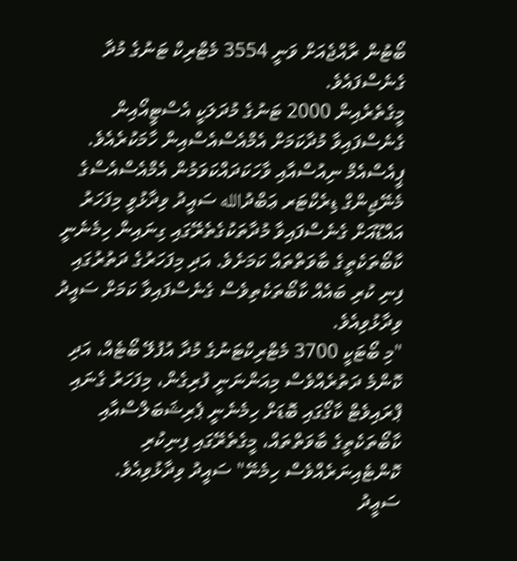ބޯޓުން ރާއްޖެއަށް ވަނީ 3554 މެޓްރިކް ޓަނުގެ މުދާ ގެނެސްފައެވެ.
މީގެތެރެއިން 2000 ޓަނުގެ މުދަލަކީ އެސްޓީއޯއިން ގެނެސްފައިވާ މުދާކަމަށް އެމްއެސްއެސްއިން ހާމަކުރެއެވެ. ޕީއެސްއެމް ނިއުސްއާއި ވާހަކަދައްކަވަމުން އެމްއެސްއެސްގެ މެނޭޖިންގް ޑިރެކްޓަރ ޢަބްދުالله ސައީދު ވިދާޅުވީ މިފަހަރު އައްޑޫއަށް ގެނެސްފައިވާ މުދާތަކުގެތެރޭގައި ގިނައިން ހިމެނެނީ ކާބޯތަކެތީގެ ބާވަތްތައް ކަމަށެވެ. އަދި މިފަހަރުގެ ދަތުރުގައި ފިނި ކުރި ބައެއް ކާބޯތަކެތިވެސް ގެނެސްފައިވާ ކަމަށް ސައީދު ވިދާޅުވިއެވެ.
"މި ބޯޓަކީ 3700 މެޓްރިކްޓަނުގެ މުދާ އުފުލޭ ބޯޓެއް، އަދި ކޮންމެ ދަތުރެއްވެސް މިއަންނަނީ ފުރިގެން، މިފަހަރު ގެނައި ޕްރައިވެޓް ކާގޯގައި ބޮޑަށް ހިމެނެނީ ޕެރިޝަބަލްސްއާއި ކާބޯތަކެތީގެ ބާވަތްތައް، މީގެތެރޭގައި ފިނިކުރި ކޮންޓެއިނަރެއްވެސް ހިމެނޭ" ސައީދު ވިދާޅުވިއެވެ.
ސަޢީދު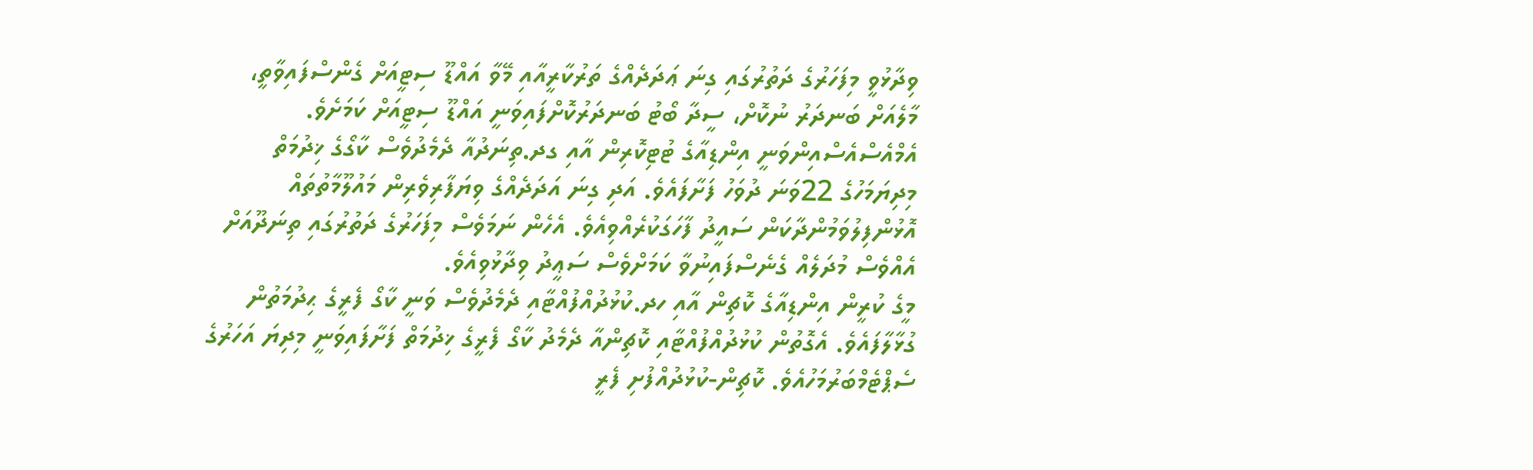ވިދާޅުވީ މިފަހަރުގެ ދަތުރުގައި ގިނަ ޢަދަދެއްގެ ތަރުކާރީއާއި މޭވާ އައްޑޫ ސިޓީއަށް ގެންސްފައިވާތީ، މާލެއަށް ބަނދަރު ނުކޮށް، ސީދާ ބޯޓު ބަނދަރުކޮށްފައިވަނީ އައްޑޫ ސިޓީއަށް ކަމަށެވެ.
އެމްއެސްއެސްއިންވަނީ އިންޑިއާގެ ޓުޓިކޮރިން އާއި ގދ.ތިނަދުއާ ދެމެދުވެސް ކާގޯގެ ޚިދުމަތް މިދިޔަމަހުގެ 22ވަނަ ދުވަހު ފަށާފައެވެ. އަދި ގިނަ އަދަދެއްގެ ވިޔަފާރިވެރިން މައުލޫމާތުތައް އޮޅުންފިލުވަމުންދާކަން ސައީދު ފާހަގަކުރެއްވިއެވެ. އެހެން ނަމަވެސް މިފަހަރުގެ ދަތުރުގައި ތިނަދޫއަށް އެއްވެސް މުދަލެއް ގެނެސްފައިނުވާ ކަމަށްވެސް ސަޢީދު ވިދާޅުވިއެވެ.
މީގެ ކުރީން އިންޑިއާގެ ކޮޗިން އާއި ހދ.ކުޅުދުއްފުއްޓާއި ދެމެދުވެސް ވަނީ ކާގޯ ފެރީގެ ޙިދުމަތުން ގުޅާލާފައެވެ. އެގޮތުން ކުޅުދުއްފުއްޓާއި ކޮޗިންއާ ދެމެދު ކާގޯ ފެރީގެ ޚިދުމަތް ފަށާފައިވަނީ މިދިޔަ އަހަރުގެ ސެޕްޓެމްބަރުމަހުއެވެ. ކޮޗިން-ކުޅުދުއްފުށި ފެރީ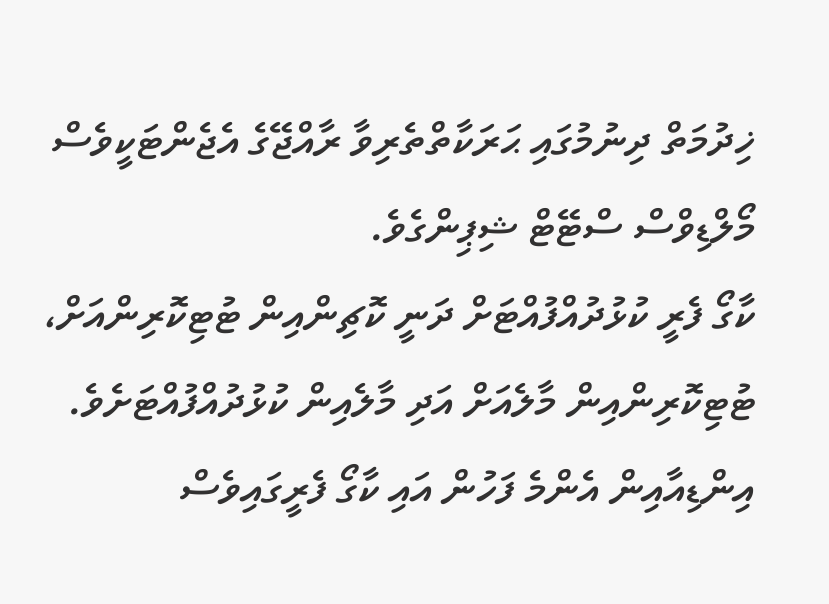ޚިދުމަތް ދިނުމުގައި ޙަރަކާތްތެރިވާ ރާއްޖޭގެ އެޖެންޓަކީވެސް މޯލްޑިވްސް ސްޓޭޓް ޝިޕިންގެވެ.
ކާގޯ ފެރީ ކުޅުދުއްފުއްޓަށް ދަނީ ކޮޗިންއިން ޓުޓިކޮރިންއަށް، ޓުޓިކޮރިންއިން މާލެއަށް އަދި މާލެއިން ކުޅުދުއްފުއްޓަށެވެ. އިންޑިއާއިން އެންމެ ފަހުން އައި ކާގޯ ފެރީގައިވެސް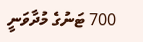700 ޓަނުގެ މުދާވަނީ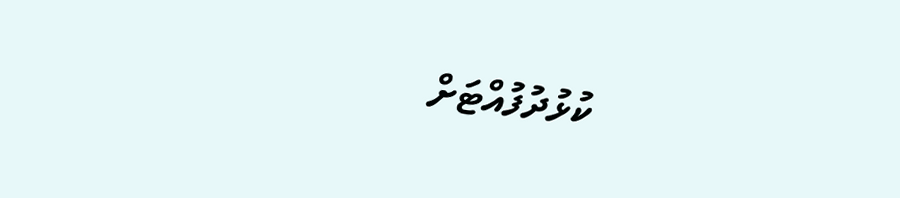ކުޅުދުފުއްޓަށް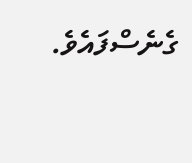ގެނެސްފައެވެ.